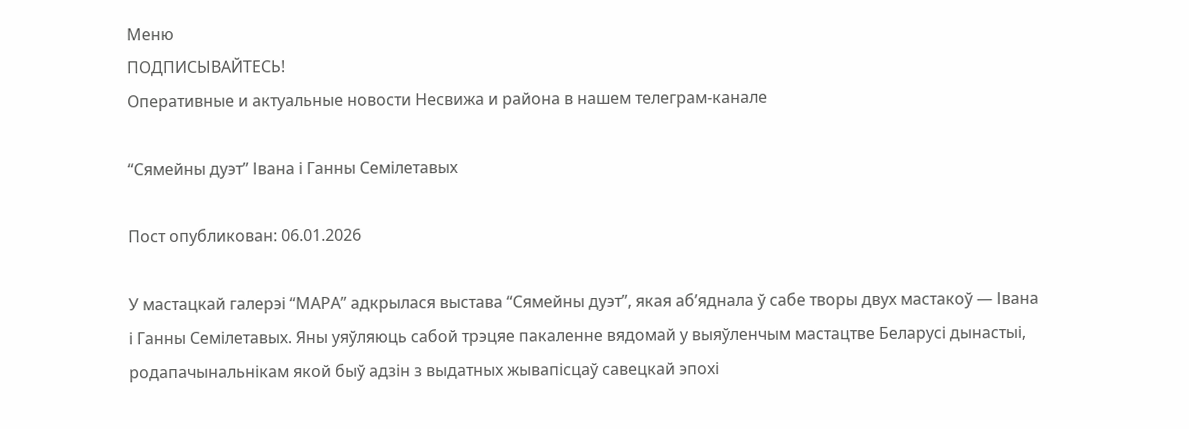Меню
ПОДПИСЫВАЙТЕСЬ!
Оперативные и актуальные новости Несвижа и района в нашем телеграм-канале

“Сямейны дуэт” Івана і Ганны Семілетавых

Пост опубликован: 06.01.2026

У мастацкай галерэі “МАРА” адкрылася выстава “Сямейны дуэт”, якая аб’яднала ў сабе творы двух мастакоў — Івана і Ганны Семілетавых. Яны уяўляюць сабой трэцяе пакаленне вядомай у выяўленчым мастацтве Беларусі дынастыі, родапачынальнікам якой быў адзін з выдатных жывапісцаў савецкай эпохі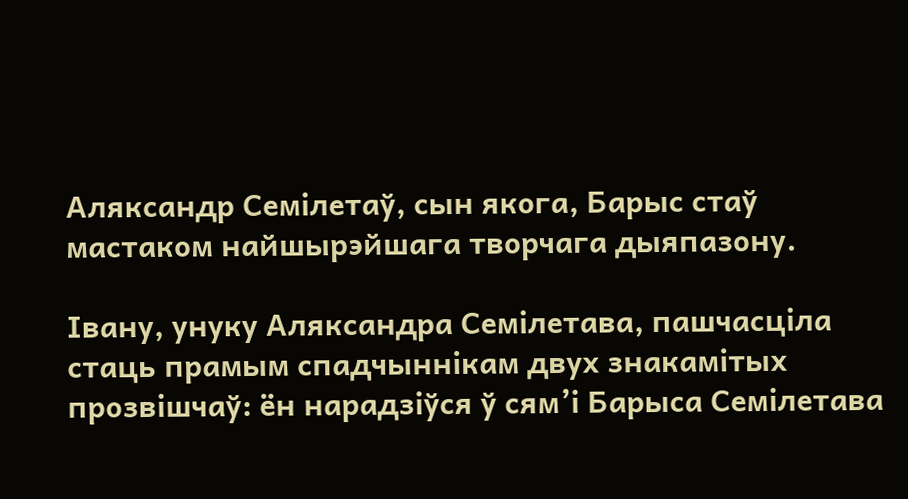Аляксандр Семілетаў, сын якога, Барыс стаў мастаком найшырэйшага творчага дыяпазону.

Івану, унуку Аляксандра Семілетава, пашчасціла стаць прамым спадчыннікам двух знакамітых прозвішчаў: ён нарадзіўся ў сям’і Барыса Семілетава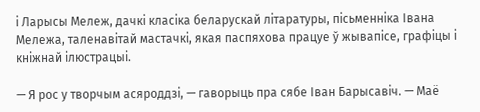і Ларысы Мележ, дачкі класіка беларускай літаратуры, пісьменніка Івана Мележа, таленавітай мастачкі, якая паспяхова працуе ў жывапісе, графіцы і кніжнай ілюстрацыі.

— Я рос у творчым асяроддзі, — гаворыць пра сябе Іван Барысавіч. — Маё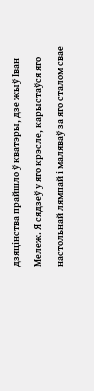дзяцінства прайшло ў кватэры, дзе жыў Іван Мележ. Я сядзеў у яго крэсле, карыстаўся яго настольнай лямпай і маляваў за яго сталом свае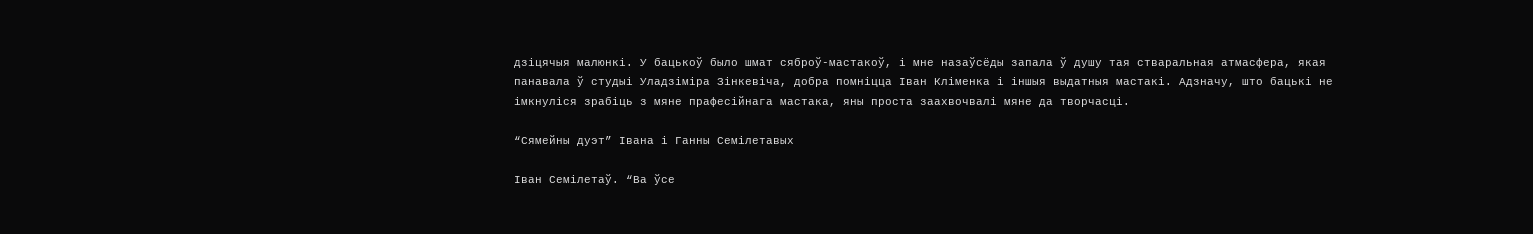дзіцячыя малюнкі. У бацькоў было шмат сяброў-мастакоў, і мне назаўсёды запала ў душу тая стваральная атмасфера, якая панавала ў студыі Уладзіміра Зінкевіча, добра помніцца Іван Кліменка і іншыя выдатныя мастакі. Адзначу, што бацькі не імкнуліся зрабіць з мяне прафесійнага мастака, яны проста заахвочвалі мяне да творчасці.

“Сямейны дуэт” Івана і Ганны Семілетавых

Іван Семілетаў. “Ва ўсе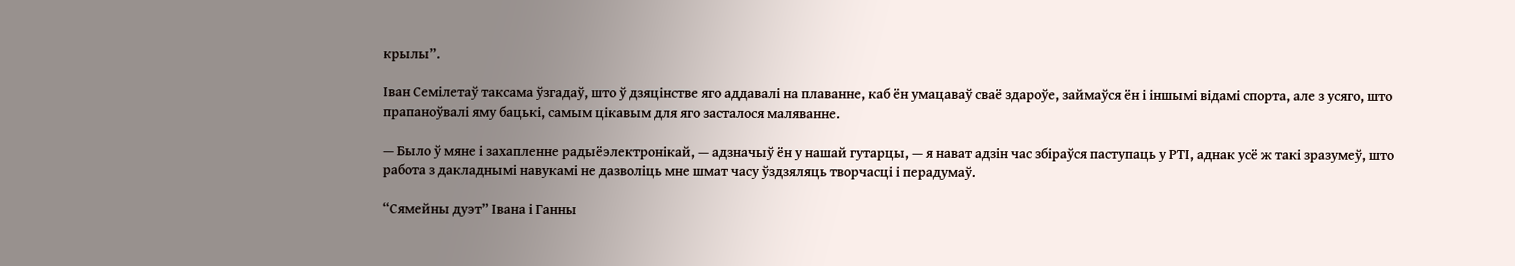крылы”.

Іван Семілетаў таксама ўзгадаў, што ў дзяцінстве яго аддавалі на плаванне, каб ён умацаваў сваё здароўе, займаўся ён і іншымі відамі спорта, але з усяго, што прапаноўвалі яму бацькі, самым цікавым для яго засталося маляванне.

— Было ў мяне і захапленне радыёэлектронікай, — адзначыў ён у нашай гутарцы, — я нават адзін час збіраўся паступаць у РТІ, аднак усё ж такі зразумеў, што работа з дакладнымі навукамі не дазволіць мне шмат часу ўздзяляць творчасці і перадумаў.

“Сямейны дуэт” Івана і Ганны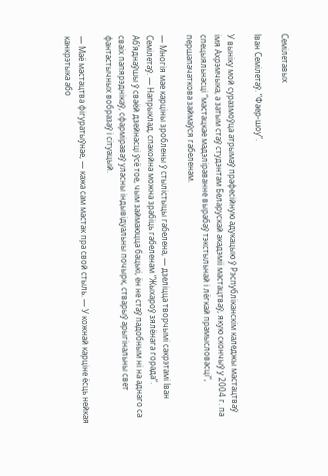Семілетавых

Іван Семілетаў. “Фаер-шоу”.

У выніку мой суразмоўца атрымаў прафесійную адукацыю ў Рэспубліканскім каледжы мастацтваў імя Ахрэмчыка, а затым стаў студэнтам Беларускай акадэміі мастацтваў, якую скончыў у 2004 г. па спецыяльнасці “мастацкае мадэліраванне вырабаў тэкстыльнай і лёгкай прамысловасці”, першапачаткова займаўся габеленам.

— Многія мае карціны зроблены ў стылістыцы габелена, — дзеліцца творчымі сакрэтамі Іван Семілетаў. — Напрыклад, спакойна можна зрабіць габеленам “Жыхароў зялёнага горада”.
Аб’яднаўшы ў сваёй дзейнасці ўсё тое, чым займаюцца бацькі, ён не стаў падобным ні на аднаго са сваіх папярэднікаў, сфарміраваў уласны індывідуальны почырк, стварыў арыгінальны свет фантастычных вобразаў і сітуацый.

— Маё мастацтва фігуратыўнае, — кажа сам мастак пра свой стыль. — У кожнай карціне ёсць нейкая канкрэтыка або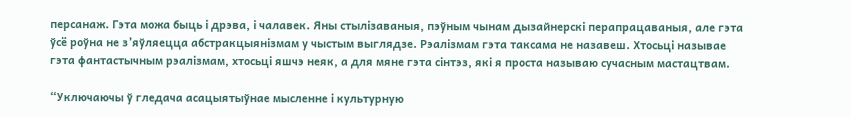персанаж. Гэта можа быць і дрэва, і чалавек. Яны стылізаваныя, пэўным чынам дызайнерскі перапрацаваныя, але гэта ўсё роўна не з’яўляецца абстракцыянізмам у чыстым выглядзе. Рэалізмам гэта таксама не назавеш. Хтосьці называе гэта фантастычным рэалізмам, хтосьці яшчэ неяк, а для мяне гэта сінтэз, які я проста называю сучасным мастацтвам.

“Уключаючы ў гледача асацыятыўнае мысленне і культурную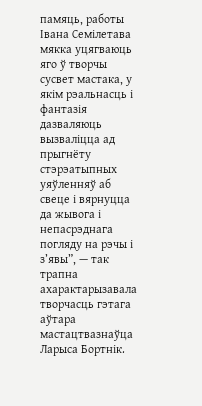памяць, работы Івана Семілетава мякка уцягваюць яго ў творчы сусвет мастака, у якім рэальнасць і фантазія дазваляюць вызваліцца ад прыгнёту стэрэатыпных уяўленняў аб свеце і вярнуцца да жывога і непасрэднага погляду на рэчы і з’явы”, — так трапна ахарактарызавала творчасць гэтага аўтара мастацтвазнаўца Ларыса Бортнік.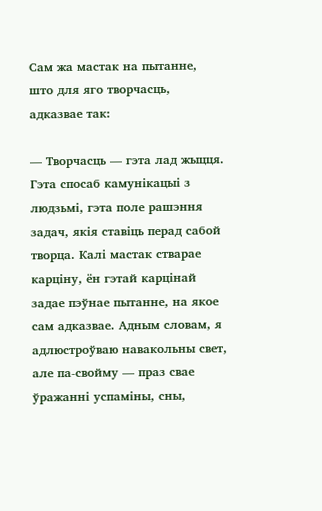Сам жа мастак на пытанне, што для яго творчасць, адказвае так:

— Творчасць — гэта лад жыцця. Гэта спосаб камунікацыі з людзьмі, гэта поле рашэння задач, якія ставіць перад сабой творца. Калі мастак стварае карціну, ён гэтай карцінай задае пэўнае пытанне, на якое сам адказвае. Адным словам, я адлюстроўваю навакольны свет, але па-свойму — праз свае ўражанні успаміны, сны,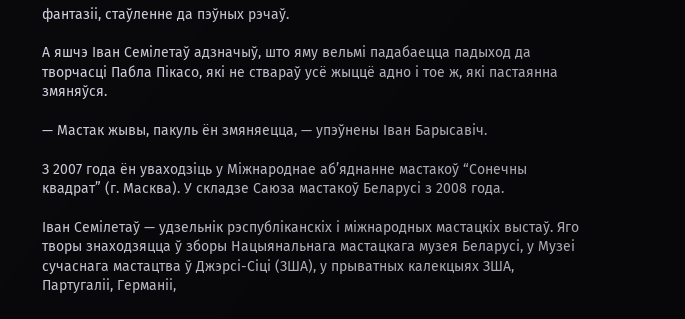фантазіі, стаўленне да пэўных рэчаў.

А яшчэ Іван Семілетаў адзначыў, што яму вельмі падабаецца падыход да творчасці Пабла Пікасо, які не ствараў усё жыццё адно і тое ж, які пастаянна змяняўся.

— Мастак жывы, пакуль ён змяняецца, — упэўнены Іван Барысавіч.

З 2007 года ён уваходзіць у Міжнароднае аб’яднанне мастакоў “Сонечны квадрат” (г. Масква). У складзе Саюза мастакоў Беларусі з 2008 года.

Іван Семілетаў — удзельнік рэспубліканскіх і міжнародных мастацкіх выстаў. Яго творы знаходзяцца ў зборы Нацыянальнага мастацкага музея Беларусі, у Музеі сучаснага мастацтва ў Джэрсі-Сіці (ЗША), у прыватных калекцыях ЗША, Партугаліі, Германіі,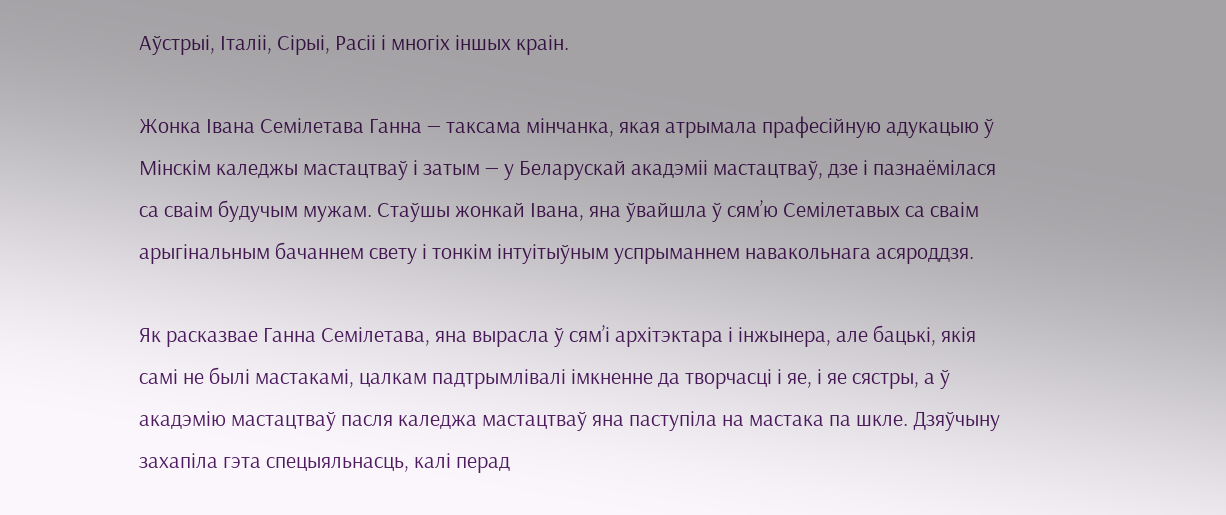Аўстрыі, Італіі, Сірыі, Расіі і многіх іншых краін.

Жонка Івана Семілетава Ганна — таксама мінчанка, якая атрымала прафесійную адукацыю ў Мінскім каледжы мастацтваў і затым — у Беларускай акадэміі мастацтваў, дзе і пазнаёмілася са сваім будучым мужам. Стаўшы жонкай Івана, яна ўвайшла ў сям’ю Семілетавых са сваім арыгінальным бачаннем свету і тонкім інтуітыўным успрыманнем навакольнага асяроддзя.

Як расказвае Ганна Семілетава, яна вырасла ў сям’і архітэктара і інжынера, але бацькі, якія самі не былі мастакамі, цалкам падтрымлівалі імкненне да творчасці і яе, і яе сястры, а ў акадэмію мастацтваў пасля каледжа мастацтваў яна паступіла на мастака па шкле. Дзяўчыну захапіла гэта спецыяльнасць, калі перад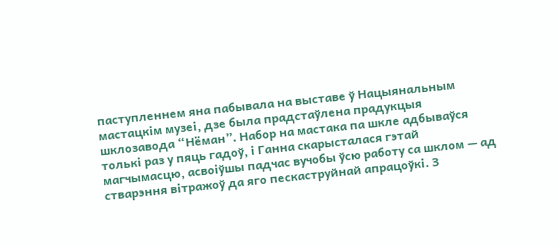паступленнем яна пабывала на выставе ў Нацыянальным мастацкім музеі, дзе была прадстаўлена прадукцыя шклозавода “Нёман”. Набор на мастака па шкле адбываўся толькі раз у пяць гадоў, і Ганна скарысталася гэтай магчымасцю, асвоіўшы падчас вучобы ўсю работу са шклом — ад стварэння вітражоў да яго пескаструйнай апрацоўкі. З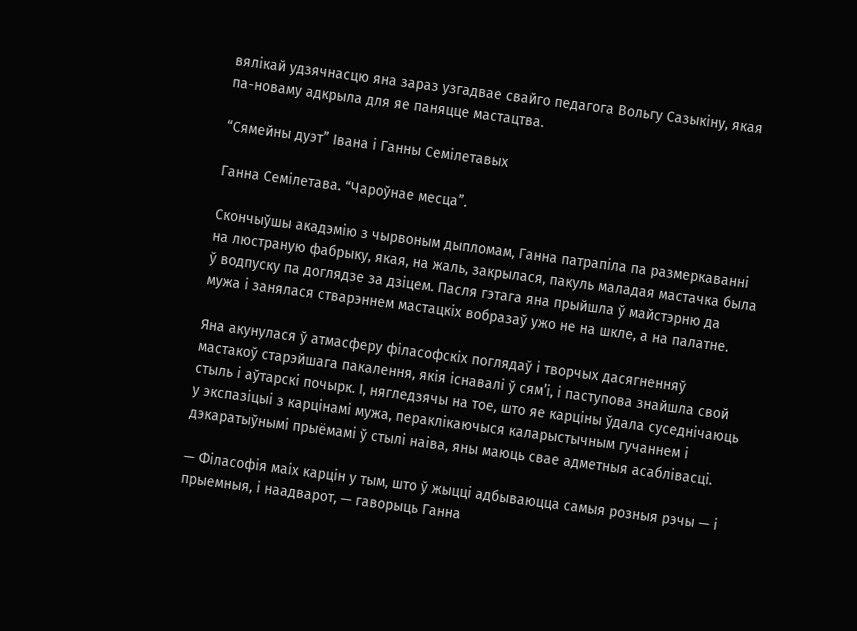вялікай удзячнасцю яна зараз узгадвае свайго педагога Вольгу Сазыкіну, якая па-новаму адкрыла для яе паняцце мастацтва.

“Сямейны дуэт” Івана і Ганны Семілетавых

Ганна Семілетава. “Чароўнае месца”.

Скончыўшы акадэмію з чырвоным дыпломам, Ганна патрапіла па размеркаванні на люстраную фабрыку, якая, на жаль, закрылася, пакуль маладая мастачка была ў водпуску па доглядзе за дзіцем. Пасля гэтага яна прыйшла ў майстэрню да мужа і занялася стварэннем мастацкіх вобразаў ужо не на шкле, а на палатне.

Яна акунулася ў атмасферу філасофскіх поглядаў і творчых дасягненняў мастакоў старэйшага пакалення, якія існавалі ў сям’і, і паступова знайшла свой стыль і аўтарскі почырк. І, нягледзячы на тое, што яе карціны ўдала суседнічаюць у экспазіцыі з карцінамі мужа, пераклікаючыся каларыстычным гучаннем і дэкаратыўнымі прыёмамі ў стылі наіва, яны маюць свае адметныя асаблівасці.

— Філасофія маіх карцін у тым, што ў жыцці адбываюцца самыя розныя рэчы — і прыемныя, і наадварот, — гаворыць Ганна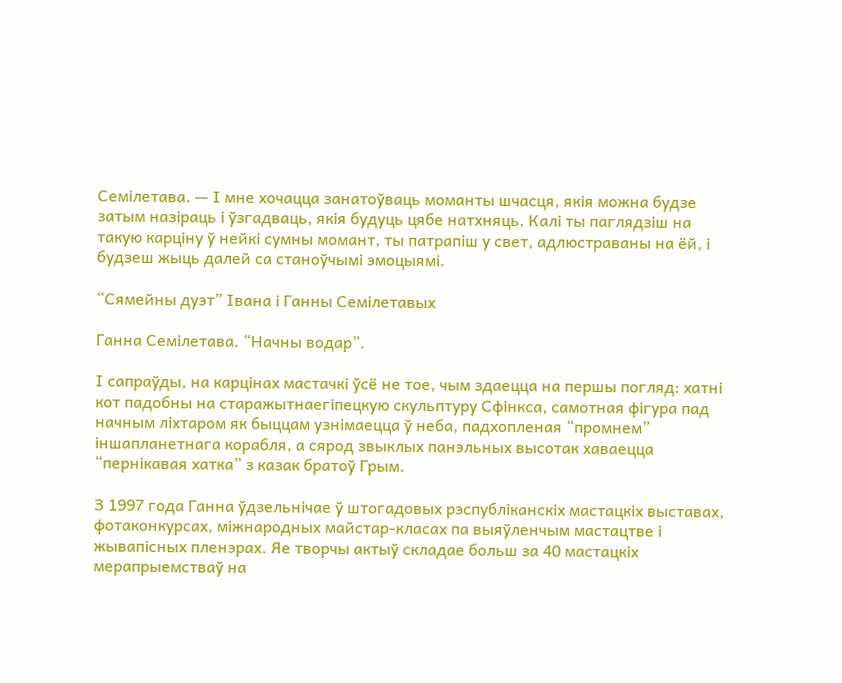Семілетава. — І мне хочацца занатоўваць моманты шчасця, якія можна будзе затым назіраць і ўзгадваць, якія будуць цябе натхняць. Калі ты паглядзіш на такую карціну ў нейкі сумны момант, ты патрапіш у свет, адлюстраваны на ёй, і будзеш жыць далей са станоўчымі эмоцыямі.

“Сямейны дуэт” Івана і Ганны Семілетавых

Ганна Семілетава. “Начны водар”.

І сапраўды, на карцінах мастачкі ўсё не тое, чым здаецца на першы погляд: хатні кот падобны на старажытнаегіпецкую скульптуру Сфінкса, самотная фігура пад начным ліхтаром як быццам узнімаецца ў неба, падхопленая “промнем” іншапланетнага корабля, а сярод звыклых панэльных высотак хаваецца “пернікавая хатка” з казак братоў Грым.

З 1997 года Ганна ўдзельнічае ў штогадовых рэспубліканскіх мастацкіх выставах, фотаконкурсах, міжнародных майстар-класах па выяўленчым мастацтве і жывапісных пленэрах. Яе творчы актыў складае больш за 40 мастацкіх мерапрыемстваў на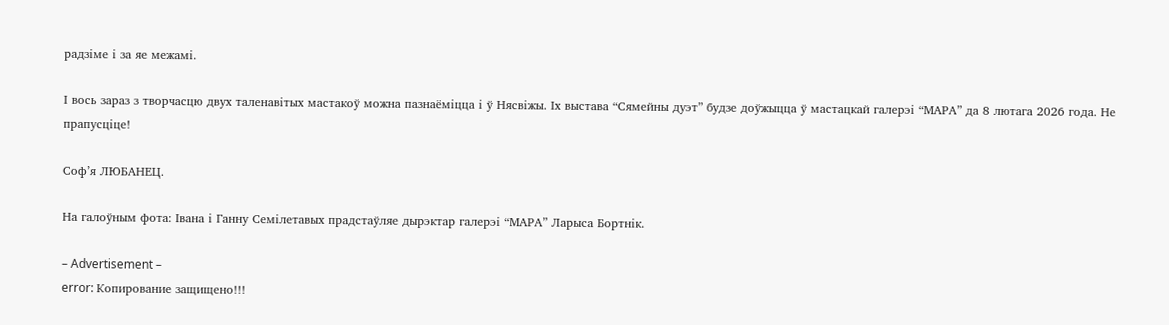радзіме і за яе межамі.

І вось зараз з творчасцю двух таленавітых мастакоў можна пазнаёміцца і ў Нясвіжы. Іх выстава “Сямейны дуэт” будзе доўжыцца ў мастацкай галерэі “МАРА” да 8 лютага 2026 года. Не прапусціце!

Соф’я ЛЮБАНЕЦ.

На галоўным фота: Івана і Ганну Семілетавых прадстаўляе дырэктар галерэі “МАРА” Ларыса Бортнік.

– Advertisement –
error: Копирование защищено!!!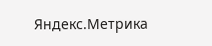Яндекс.Метрика